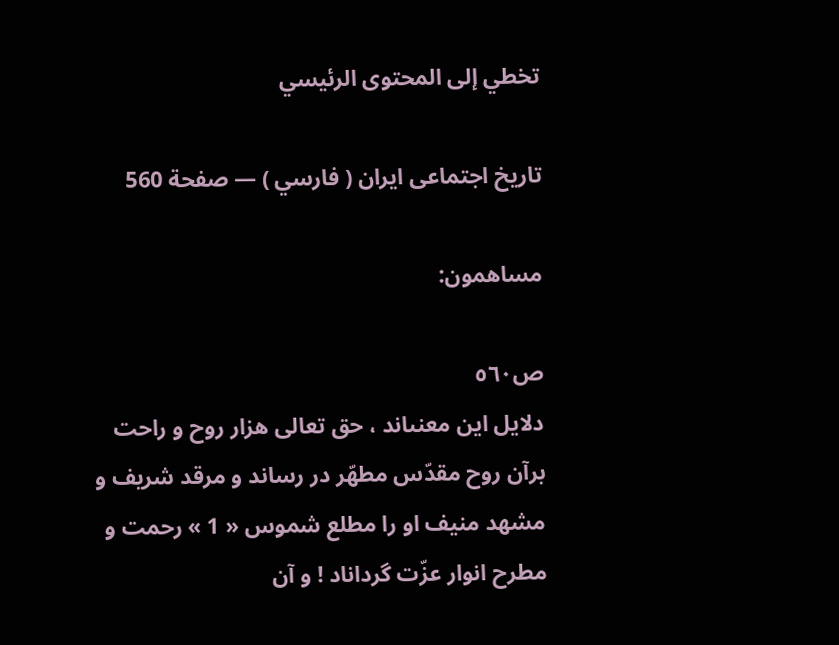تخطي إلى المحتوى الرئيسي

تاريخ اجتماعى ايران ( فارسي ) — صفحة 560

مساهمون:

ص٥٦٠
دلايل اين معنىاند ، حق تعالى هزار روح و راحت برآن روح مقدّس مطهّر در رساند و مرقد شريف و مشهد منيف او را مطلع شموس « 1 » رحمت و مطرح انوار عزّت گرداناد ! و آن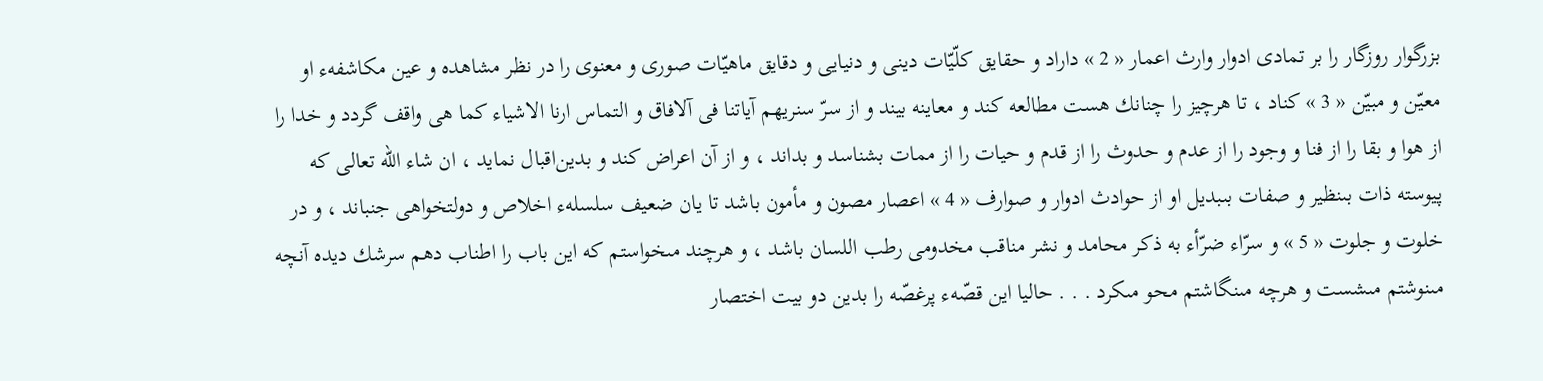بزرگوار روزگار را بر تمادى ادوار وارث اعمار « 2 » داراد و حقايق كلّيّات دينى و دنيايى و دقايق ماهيّات صورى و معنوى را در نظر مشاهده و عين مكاشفهء او معيّن و مبيّن « 3 » كناد ، تا هرچيز را چنانك هست مطالعه كند و معاينه بيند و از سرّ سنريهم آياتنا فى آلافاق و التماس ارنا الاشياء كما هى واقف گردد و خدا را از هوا و بقا را از فنا و وجود را از عدم و حدوث را از قدم و حيات را از ممات بشناسد و بداند ، و از آن اعراض كند و بدين‌اقبال نمايد ، ان شاء اللّه تعالى كه پيوسته ذات بىنظير و صفات بىبديل او از حوادث ادوار و صوارف « 4 » اعصار مصون و مأمون باشد تا يان ضعيف سلسلهء اخلاص و دولتخواهى جنباند ، و در خلوت و جلوت « 5 » و سرّاء ضرّأء به ذكر محامد و نشر مناقب مخدومى رطب اللسان باشد ، و هرچند مىخواستم كه اين باب را اطناب دهم سرشك ديده آنچه مىنوشتم مىشست و هرچه مىنگاشتم محو مىكرد . . . حاليا اين قصّهء پرغصّه را بدين دو بيت اختصار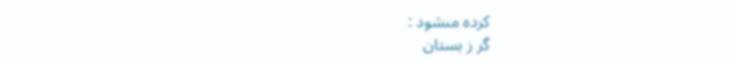كرده مىشود :
گر ز بستان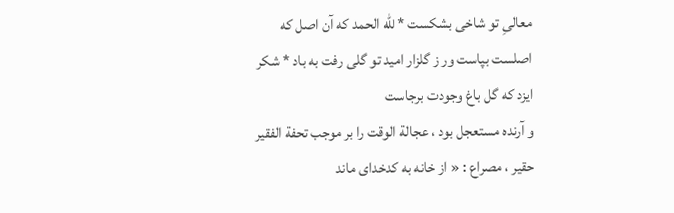معالىِ تو شاخى بشكست * للّه الحمد كه آن اصل كه اصلست بپاست ور ز گلزار اميد تو گلى رفت به باد * شكر ايزد كه گل باغ وجودت برجاست
و آرنده مستعجل بود ، عجالة الوقت را بر موجب تحفة الفقير حقير ، مصراع : « از خانه به كدخداى ماند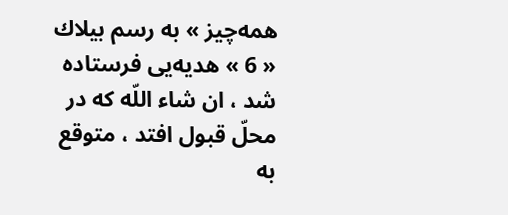همه‌چيز » به رسم بيلاك « 6 » هديه‌يى فرستاده شد ، ان شاء اللّه كه در محلّ قبول افتد ، متوقع به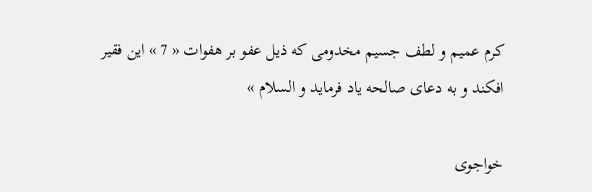كرم عميم و لطف جسيم مخدومى كه ذيل عفو بر هفوات « 7 » اين فقير افكند و به دعاى صالحه ياد فرمايد و السلام »

خواجوى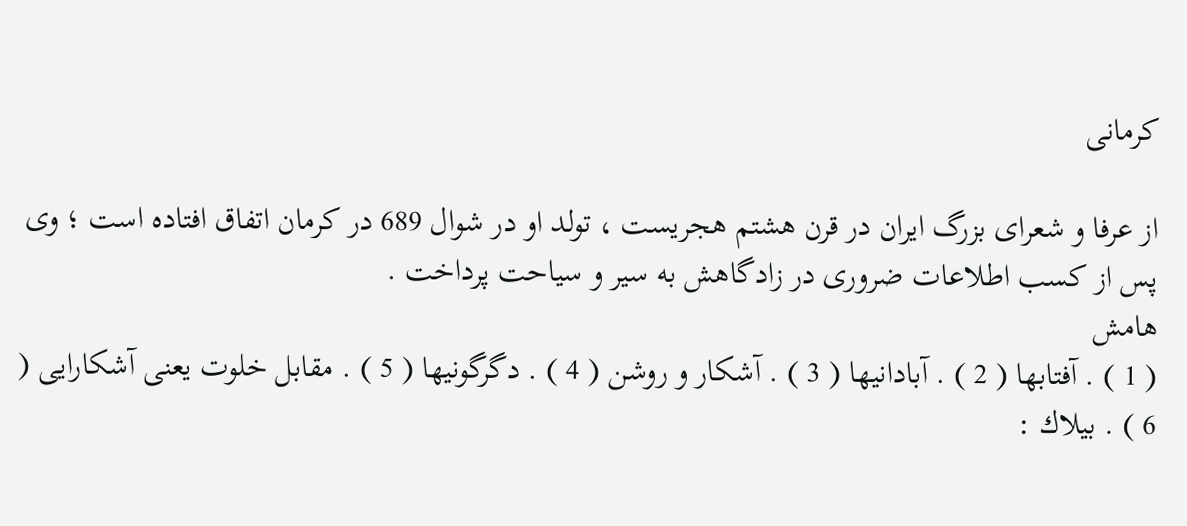كرمانى

از عرفا و شعراى بزرگ ايران در قرن هشتم هجريست ، تولد او در شوال 689 در كرمان اتفاق افتاده است ؛ وى پس از كسب اطلاعات ضرورى در زادگاهش به سير و سياحت پرداخت .
هامش
( 1 ) . آفتابها ( 2 ) . آبادانيها ( 3 ) . آشكار و روشن ( 4 ) . دگرگونيها ( 5 ) . مقابل خلوت يعنى آشكارايى ( 6 ) . بيلاك :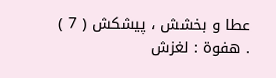عطا و بخشش ، پيشكش ( 7 ) . هفوة : لغزش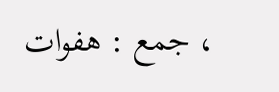، جمع : هفوات